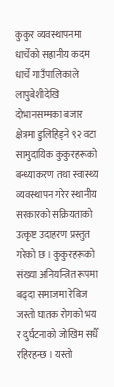कुकुर व्यवस्थापनमा धार्चेको सह्रानीय कदम
धार्चे गाउँपालिकाले लापुबेशीदेखि दोभानसम्मका बजार क्षेत्रमा डुलिहिड्ने ९२ वटा सामुदायिक कुकुरहरूको बन्ध्याकरण तथा स्वास्थ्य व्यवस्थापन गरेर स्थानीय सरकारको सक्रियताको उत्कृष्ट उदाहरण प्रस्तुत गरेको छ । कुकुरहरूको संख्या अनियन्त्रित रूपमा बढ्दा समाजमा रेबिज जस्तो घातक रोगको भय र दुर्घटनाको जोखिम सधैँ रहिरहन्छ । यस्तो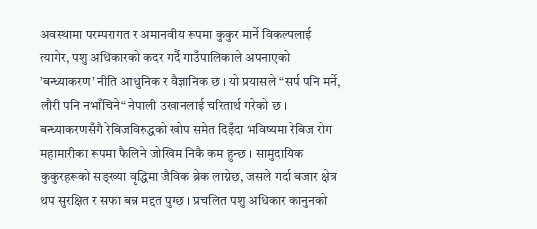अवस्थामा परम्परागत र अमानवीय रूपमा कुकुर मार्ने विकल्पलाई त्यागेर, पशु अधिकारको कदर गर्दै गाउँपालिकाले अपनाएको ’बन्ध्याकरण’ नीति आधुनिक र वैज्ञानिक छ । यो प्रयासले “सर्प पनि मर्ने, लौरी पनि नभाँचिने“ नेपाली उखानलाई चरितार्थ गरेको छ ।
बन्ध्याकरणसँगै रेबिजविरुद्धको खोप समेत दिइँदा भविष्यमा रेबिज रोग महामारीका रूपमा फैलिने जोखिम निकै कम हुन्छ । सामुदायिक कुकुरहरूको सङ्ख्या वृद्धिमा जैविक ब्रेक लाग्नेछ, जसले गर्दा बजार क्षेत्र थप सुरक्षित र सफा बन्न मद्दत पुग्छ । प्रचलित पशु अधिकार कानुनको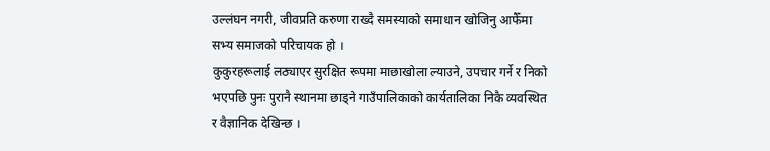उल्लंघन नगरी, जीवप्रति करुणा राख्दै समस्याको समाधान खोजिनु आफैँमा सभ्य समाजको परिचायक हो ।
कुकुरहरूलाई लठ्याएर सुरक्षित रूपमा माछाखोला ल्याउने, उपचार गर्ने र निको भएपछि पुनः पुरानै स्थानमा छाड्ने गाउँपालिकाको कार्यतालिका निकै व्यवस्थित र वैज्ञानिक देखिन्छ ।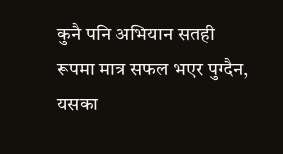कुनै पनि अभियान सतही रूपमा मात्र सफल भएर पुग्दैन, यसका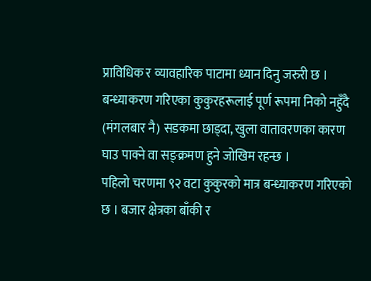प्राविधिक र व्यावहारिक पाटामा ध्यान दिनु जरुरी छ । बन्ध्याकरण गरिएका कुकुरहरूलाई पूर्ण रूपमा निको नहुँदै (मंगलबार नै) सडकमा छाड्दा, खुला वातावरणका कारण घाउ पाक्ने वा सङ्क्रमण हुने जोखिम रहन्छ ।
पहिलो चरणमा ९२ वटा कुकुरको मात्र बन्ध्याकरण गरिएको छ । बजार क्षेत्रका बाँकी र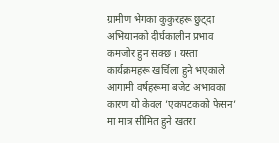ग्रामीण भेगका कुकुरहरू छुट्दा अभियानको दीर्घकालीन प्रभाव कमजोर हुन सक्छ । यस्ता कार्यक्रमहरू खर्चिला हुने भएकाले आगामी वर्षहरूमा बजेट अभावका कारण यो केवल ’एकपटकको फेसन’ मा मात्र सीमित हुने खतरा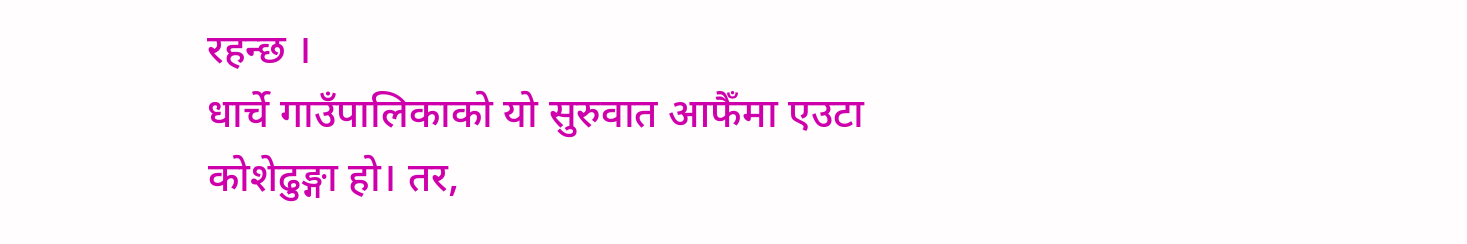रहन्छ ।
धार्चे गाउँपालिकाको यो सुरुवात आफैँमा एउटा कोशेढुङ्गा हो। तर,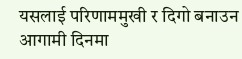यसलाई परिणाममुखी र दिगो बनाउन आगामी दिनमा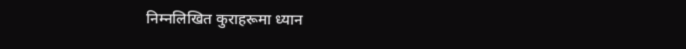निम्नलिखित कुराहरूमा ध्यान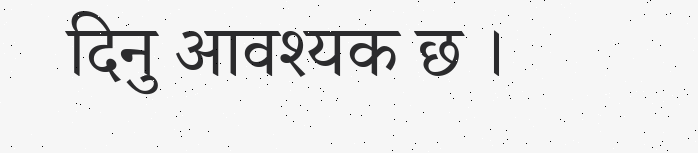दिनु आवश्यक छ ।